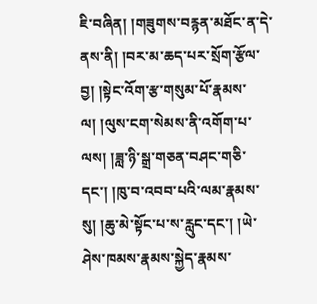ཇི་བཞིན། །གཟུགས་བརྙན་མཐོང་ན་དེ་ནས་ནི། །བར་མ་ཆད་པར་སྲོག་རྩོལ་བྱ། །སྟེང་འོག་རྩ་གསུམ་པོ་རྣམས་ལ། །ལུས་ངག་སེམས་ནི་འགོག་པ་ལས། །ཟླ་ཉི་སྒྲ་གཅན་བཤང་གཅི་དང་། །ཁུ་བ་འབབ་པའི་ལམ་རྣམས་སུ། །ཆུ་མེ་སྟོང་པ་ས་རླུང་དང་། །ཡེ་ཤེས་ཁམས་རྣམས་སྐྱེད་རྣམས་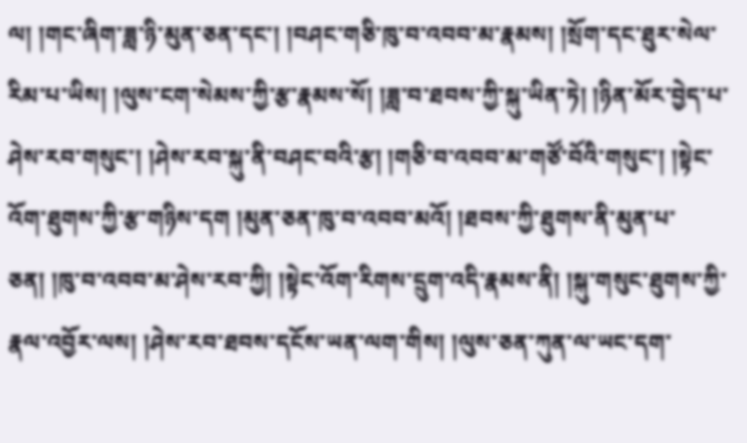ལ། །གང་ཞིག་ཟླ་ཉི་མུན་ཅན་དང་། །བཤང་གཅི་ཁུ་བ་འབབ་མ་རྣམས། །སྲོག་དང་ཐུར་སེལ་རིམ་པ་ཡིས། །ལུས་ངག་སེམས་ཀྱི་རྩ་རྣམས་སོ། །ཟླ་བ་ཐབས་ཀྱི་སྐུ་ཡིན་ཏེ། །ཉིན་མོར་བྱེད་པ་ཤེས་རབ་གསུང་། །ཤེས་རབ་སྐུ་ནི་བཤང་བའི་རྩ། །གཅི་བ་འབབ་མ་གཙོ་བོའི་གསུང་། །སྟེང་འོག་ཐུགས་ཀྱི་རྩ་གཉིས་དག །མུན་ཅན་ཁུ་བ་འབབ་མའོ། །ཐབས་ཀྱི་ཐུགས་ནི་མུན་པ་ཅན། །ཁུ་བ་འབབ་མ་ཤེས་རབ་ཀྱི། །སྟེང་འོག་རིགས་དྲུག་འདི་རྣམས་ནི། །སྐུ་གསུང་ཐུགས་ཀྱི་རྣལ་འབྱོར་ལས། །ཤེས་རབ་ཐབས་དངོས་ཡན་ལག་གིས། །ལུས་ཅན་ཀུན་ལ་ཡང་དག་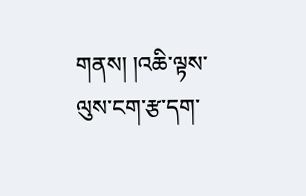གནས། །འཆི་ལྟས་ལུས་ངག་རྩ་དག་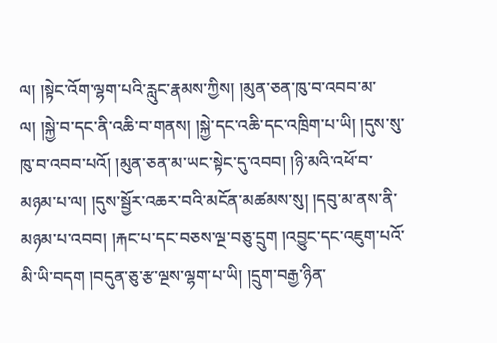ལ། །སྟེང་འོག་ལྷག་པའི་རླུང་རྣམས་ཀྱིས། །མུན་ཅན་ཁུ་བ་འབབ་མ་ལ། །སྐྱེ་བ་དང་ནི་འཆི་བ་གནས། །སྐྱེ་དང་འཆི་དང་འཁྲིག་པ་ཡི། །དུས་སུ་ཁུ་བ་འབབ་པའོ། །མུན་ཅན་མ་ཡང་སྟེང་དུ་འབབ། །ཉི་མའི་འཕོ་བ་མཉམ་པ་ལ། །དུས་སྦྱོར་འཆར་བའི་མངོན་མཚམས་སུ། །དབུ་མ་ནས་ནི་མཉམ་པ་འབབ། །རྐང་པ་དང་བཅས་ལྔ་བཅུ་དྲུག །འབྱུང་དང་འཇུག་པའོ་མི་ཡི་བདག །བདུན་ཅུ་རྩ་ལྔས་ལྷག་པ་ཡི། །དྲུག་བརྒྱ་ཉིན་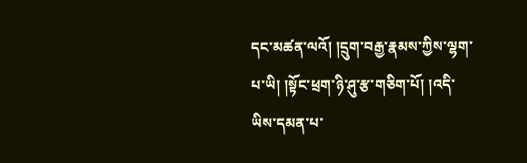དང་མཚན་ལའོ། །དྲུག་བརྒྱ་རྣམས་ཀྱིས་ལྷག་པ་ཡི། །སྟོང་ཕྲག་ཉི་ཤུ་རྩ་གཅིག་པོ། །འདི་ཡིས་དམན་པ་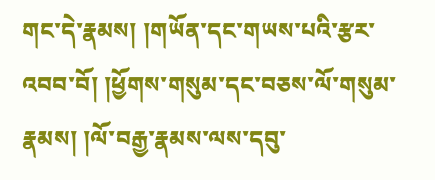གང་དེ་རྣམས། །གཡོན་དང་གཡས་པའི་རྩར་འབབ་བོ། །ཕྱོགས་གསུམ་དང་བཅས་ལོ་གསུམ་རྣམས། །ལོ་བརྒྱ་རྣམས་ལས་དབུ་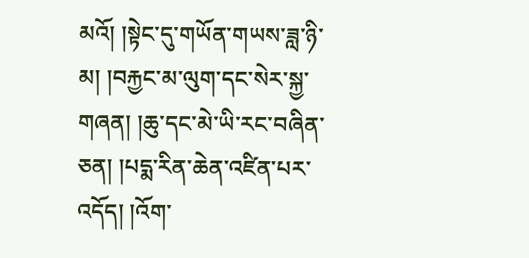མའོ། །སྟེང་དུ་གཡོན་གཡས་ཟླ་ཉི་མ། །བརྐྱང་མ་ལུག་དང་སེར་སྐྱ་གཞན། །ཆུ་དང་མེ་ཡི་རང་བཞིན་ཅན། །པདྨ་རིན་ཆེན་འཛིན་པར་འདོད། །འོག་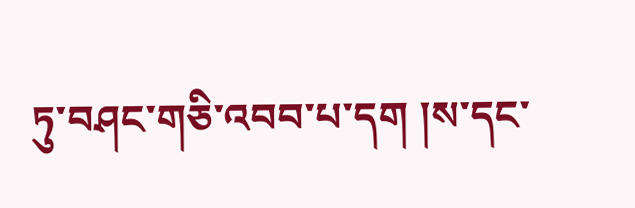ཏུ་བཤང་གཅི་འབབ་པ་དག །ས་དང་